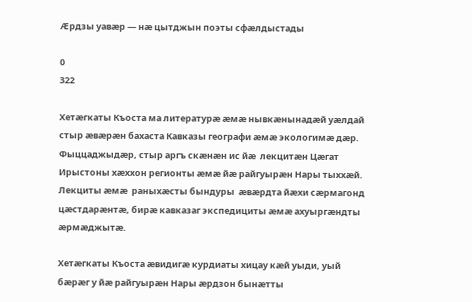Ӕрдзы уавӕр — нӕ цытджын поэты сфӕлдыстады

0
322

Хетӕгкаты Къоста ма литературӕ ӕмӕ нывкӕнынадӕй уӕлдай стыр ӕвӕрӕн бахаста Кавказы географи ӕмӕ экологимӕ дӕр. Фыццаджыдӕр, стыр аргъ скӕнӕн ис йӕ  лекцитӕн Цӕгат Ирыстоны хӕххон регионты ӕмӕ йӕ райгуырӕн Нары тыххӕй. Лекциты ӕмӕ  раныхӕсты бындуры  ӕвӕрдта йӕхи сӕрмагонд цӕстдарӕнтӕ, бирӕ кавказаг экспедициты ӕмӕ ахуыргӕндты ӕрмӕджытӕ.

Хетӕгкаты Къоста ӕвидигӕ курдиаты хицау кӕй уыди, уый бӕрӕг у йӕ райгуырӕн Нары ӕрдзон бынӕтты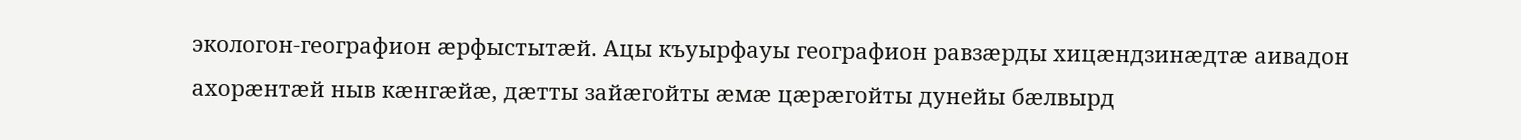экологон-географион ӕрфыстытӕй. Ацы къуырфауы географион равзӕрды хицӕндзинӕдтӕ аивадон ахорӕнтӕй ныв кӕнгӕйӕ, дӕтты зайӕгойты ӕмӕ цӕрӕгойты дунейы бӕлвырд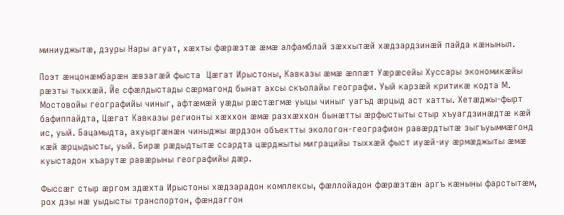миниуджытӕ, дзуры Нары агуат, хӕхты фӕрӕзтӕ ӕмӕ алфамблай зӕххытӕй хӕдзардзинӕй пайда кӕныныл.

Поэт ӕнцонӕмбарӕн ӕвзагӕй фыста  Цӕгат Ирыстоны, Кавказы ӕмӕ ӕппӕт Уӕрӕсейы Хуссары экономикӕйы рӕзты тыххӕй. Йе сфӕлдыстады сӕрмагонд бынат ахсы скъолайы географи. Уый карзӕй критикӕ кодта М. Мостовойы географийы чиныг, афтӕмӕй уӕды рӕстӕгмӕ уыцы чиныг уагъд ӕрцыд аст хатты. Хетӕджы-фырт бафиппайдта, Цӕгат Кавказы регионты хӕххон ӕмӕ разхӕххон бынӕтты ӕрфыстыты стыр хъуагдзинӕдтӕ кӕй ис, уый. Бацамыдта, ахуыргӕнӕн чиныджы ӕрдзон объектты экологон-географион равӕрдтытӕ зыгъуыммӕгонд кӕй ӕрцыдысты, уый. Бирӕ рӕдыдтытӕ ссардта цӕрджыты миграцийы тыххӕй фыст иуӕй-иу ӕрмӕджыты ӕмӕ куыстадон хъарутӕ равӕрыны географийы дӕр.

Фыссӕг стыр ӕргом здӕхта Ирыстоны хӕдзарадон комплексы, фӕллойадон фӕрӕзтӕн аргъ кӕныны фарстытӕм, рох дзы нӕ уыдысты транспортон, фӕндаггон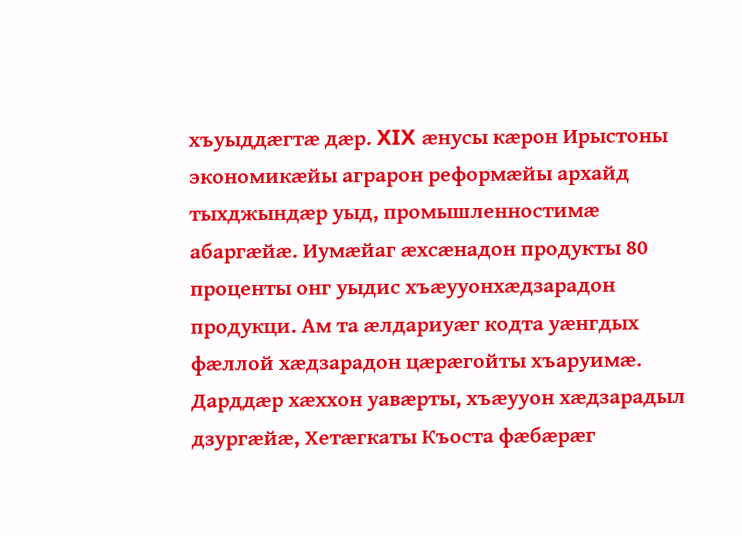хъуыддӕгтӕ дӕр. XIX ӕнусы кӕрон Ирыстоны экономикӕйы аграрон реформӕйы архайд тыхджындӕр уыд, промышленностимӕ абаргӕйӕ. Иумӕйаг ӕхсӕнадон продукты 80 проценты онг уыдис хъӕууонхӕдзарадон продукци. Ам та ӕлдариуӕг кодта уӕнгдых фӕллой хӕдзарадон цӕрӕгойты хъаруимӕ. Дарддӕр хӕххон уавӕрты, хъӕууон хӕдзарадыл дзургӕйӕ, Хетӕгкаты Къоста фӕбӕрӕг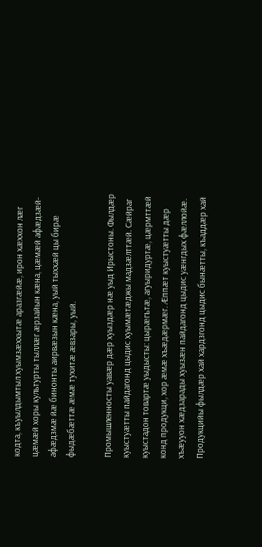кодта, къуылдымтыл хуымзӕххытӕ аразгӕйӕ, ирон хӕххон лӕг цӕмӕй хоры культурты тыллӕг ӕрзайын кӕна, цӕмӕй афӕдзӕй-афӕдзмӕ йӕ бинонты аирвӕзын кӕна, уый тыххӕй цы бирӕ фыдӕбӕттӕ ӕмӕ тухитӕ ӕвзары, уый.

Промышленносты уавӕр дӕр хуыздӕр нӕ уыд Ирыстоны. Фылдӕр куыстуӕтты пайдагонд цыдис хуымӕтӕджы мадзӕлттӕй. Сӕйраг куыстадон товартӕ уыдысты: цырӕгътӕ, агуыридуртӕ, цӕрмттӕй конд продукци, хор ӕмӕ хъӕдӕрмӕг. Ӕппӕт куыстуӕтты дӕр хъӕууон хӕдзарады хуызӕн пайдагонд цыдис уӕнгдых фӕллойӕ. Продукцийы фылдӕр хай хардзгонд цыдис бынӕтты, къаддӕр хай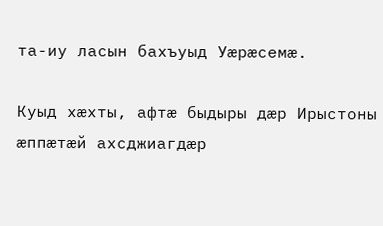та-иу ласын бахъуыд Уӕрӕсемӕ.

Куыд хӕхты, афтӕ быдыры дӕр Ирыстоны ӕппӕтӕй ахсджиагдӕр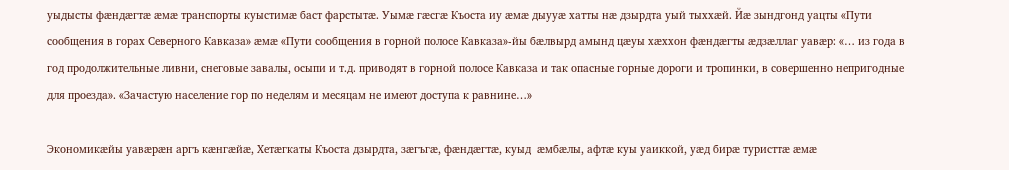уыдысты фӕндӕгтӕ ӕмӕ транспорты куыстимӕ баст фарстытӕ. Уымӕ гӕсгӕ Къоста иу ӕмӕ дыууӕ хатты нӕ дзырдта уый тыххӕй. Йӕ зындгонд уацты «Пути сообщения в горах Северного Кавказа» ӕмӕ «Пути сообщения в горной полосе Кавказа»-йы бӕлвырд амынд цӕуы хӕххон фӕндӕгты ӕдзӕллаг уавӕр: «… из года в год продолжительные ливни, снеговые завалы, осыпи и т.д. приводят в горной полосе Кавказа и так опасные горные дороги и тропинки, в совершенно непригодные для проезда». «Зачастую население гор по неделям и месяцам не имеют доступа к равнине…»

Экономикӕйы уавӕрӕн аргъ кӕнгӕйӕ, Хетӕгкаты Къоста дзырдта, зӕгъгӕ, фӕндӕгтӕ, куыд  ӕмбӕлы, афтӕ куы уаиккой, уӕд бирӕ туристтӕ ӕмӕ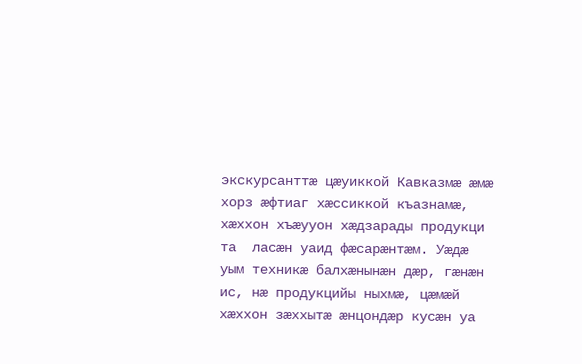экскурсанттӕ цӕуиккой Кавказмӕ ӕмӕ хорз ӕфтиаг хӕссиккой къазнамӕ, хӕххон хъӕууон хӕдзарады продукци та  ласӕн уаид фӕсарӕнтӕм. Уӕдӕ уым техникӕ балхӕнынӕн дӕр, гӕнӕн ис, нӕ продукцийы ныхмӕ, цӕмӕй хӕххон зӕххытӕ ӕнцондӕр кусӕн уа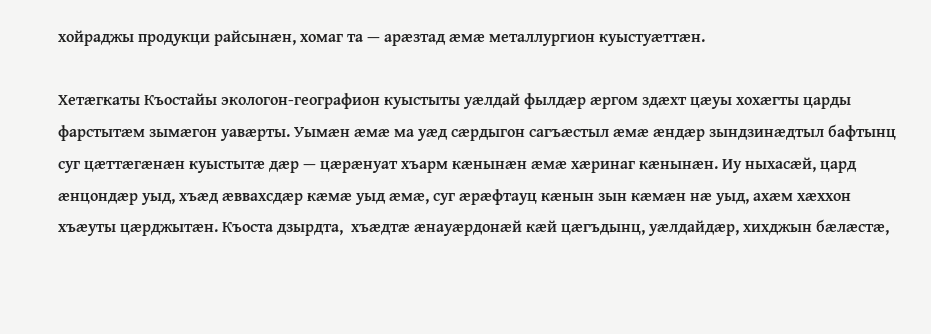хойраджы продукци райсынӕн, хомаг та — арӕзтад ӕмӕ металлургион куыстуӕттӕн.

Хетӕгкаты Къостайы экологон-географион куыстыты уӕлдай фылдӕр ӕргом здӕхт цӕуы хохӕгты царды фарстытӕм зымӕгон уавӕрты. Уымӕн ӕмӕ ма уӕд сӕрдыгон сагъӕстыл ӕмӕ ӕндӕр зындзинӕдтыл бафтынц суг цӕттӕгӕнӕн куыстытӕ дӕр — цӕрӕнуат хъарм кӕнынӕн ӕмӕ хӕринаг кӕнынӕн. Иу ныхасӕй, цард ӕнцондӕр уыд, хъӕд ӕввахсдӕр кӕмӕ уыд ӕмӕ, суг ӕрӕфтауц кӕнын зын кӕмӕн нӕ уыд, ахӕм хӕххон хъӕуты цӕрджытӕн. Къоста дзырдта,  хъӕдтӕ ӕнауӕрдонӕй кӕй цӕгъдынц, уӕлдайдӕр, хихджын бӕлӕстӕ,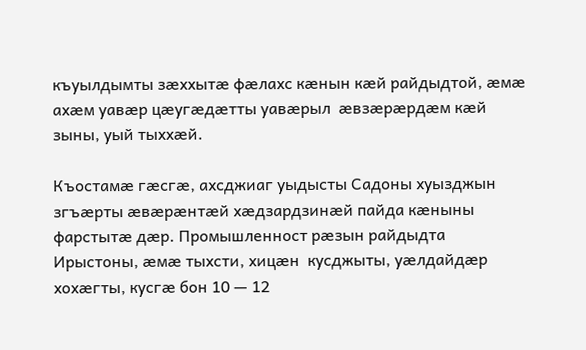къуылдымты зӕххытӕ фӕлахс кӕнын кӕй райдыдтой, ӕмӕ ахӕм уавӕр цӕугӕдӕтты уавӕрыл  ӕвзӕрӕрдӕм кӕй зыны, уый тыххӕй.

Къостамӕ гӕсгӕ, ахсджиаг уыдысты Садоны хуызджын згъӕрты ӕвӕрӕнтӕй хӕдзардзинӕй пайда кӕныны фарстытӕ дӕр. Промышленност рӕзын райдыдта Ирыстоны, ӕмӕ тыхсти, хицӕн  кусджыты, уӕлдайдӕр хохӕгты, кусгӕ бон 10 — 12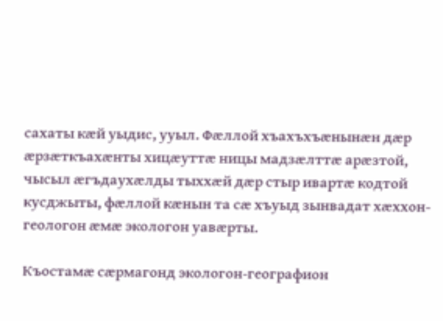сахаты кӕй уыдис, ууыл. Фӕллой хъахъхъӕнынӕн дӕр ӕрзӕткъахӕнты хицӕуттӕ ницы мадзӕлттӕ арӕзтой, чысыл ӕгъдаухӕлды тыххӕй дӕр стыр ивартӕ кодтой кусджыты, фӕллой кӕнын та сӕ хъуыд зынвадат хӕххон-геологон ӕмӕ экологон уавӕрты.

Къостамӕ сӕрмагонд экологон-географион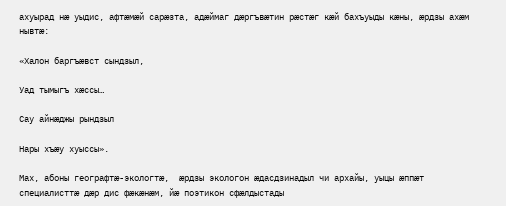ахуырад нӕ уыдис, афтӕмӕй сарӕзта, адӕймаг дӕргъвӕтин рӕстӕг кӕй бахъуыды кӕны, ӕрдзы ахӕм нывтӕ:

«Халон баргъӕвст сындзыл,

Уад тымыгъ хӕссы…

Сау айнӕджы рындзыл

Нары хъӕу хуыссы».

Мах, абоны географтӕ-экологтӕ,  ӕрдзы экологон ӕдасдзинадыл чи архайы, уыцы ӕппӕт специалисттӕ дӕр дис фӕкӕнӕм, йӕ поэтикон сфӕлдыстады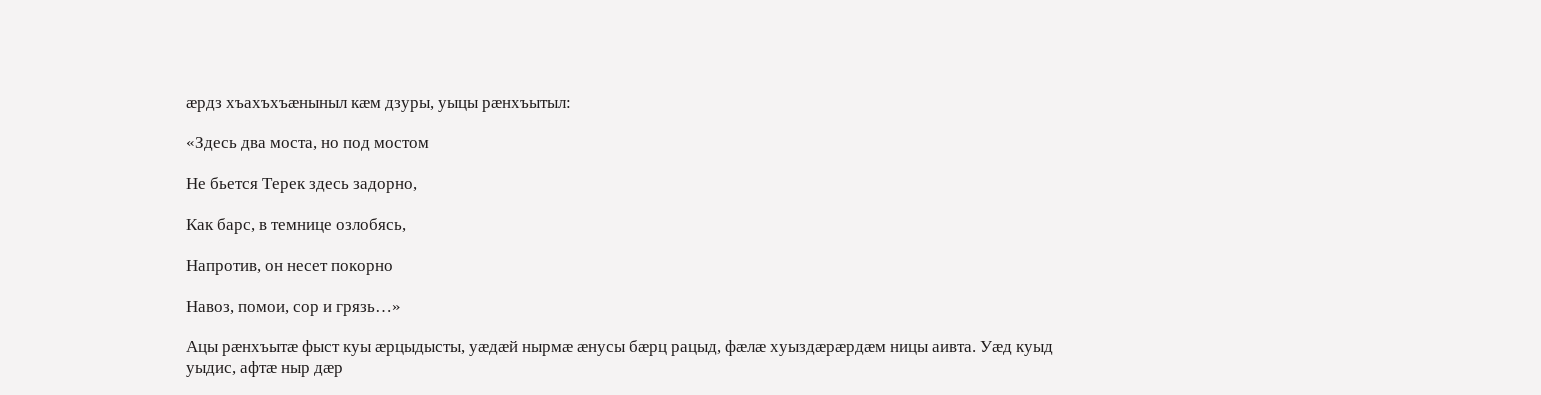ӕрдз хъахъхъӕныныл кӕм дзуры, уыцы рӕнхъытыл:

«Здесь два моста, но под мостом

Не бьется Терек здесь задорно,

Как барс, в темнице озлобясь,

Напротив, он несет покорно

Навоз, помои, сор и грязь…»

Ацы рӕнхъытӕ фыст куы ӕрцыдысты, уӕдӕй нырмӕ ӕнусы бӕрц рацыд, фӕлӕ хуыздӕрӕрдӕм ницы аивта. Уӕд куыд уыдис, афтӕ ныр дӕр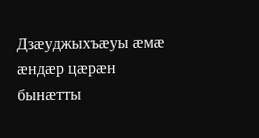Дзӕуджыхъӕуы ӕмӕ ӕндӕр цӕрӕн бынӕтты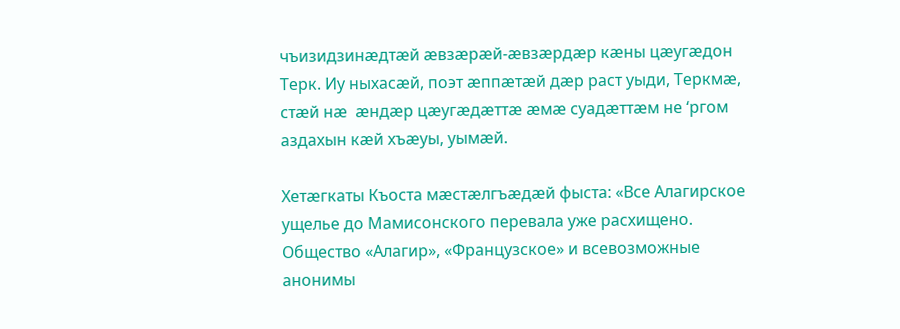чъизидзинӕдтӕй ӕвзӕрӕй-ӕвзӕрдӕр кӕны цӕугӕдон Терк. Иу ныхасӕй, поэт ӕппӕтӕй дӕр раст уыди, Теркмӕ, стӕй нӕ  ӕндӕр цӕугӕдӕттӕ ӕмӕ суадӕттӕм не ‘ргом аздахын кӕй хъӕуы, уымӕй.

Хетӕгкаты Къоста мӕстӕлгъӕдӕй фыста: «Все Алагирское ущелье до Мамисонского перевала уже расхищено. Общество «Алагир», «Французское» и всевозможные анонимы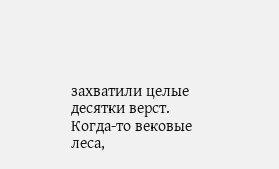захватили целые десятки верст. Когда-то вековые леса,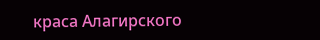краса Алагирского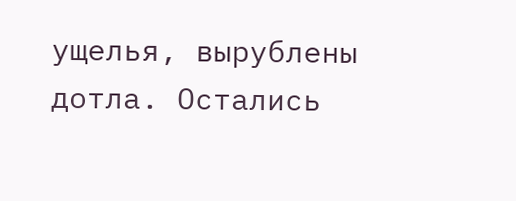ущелья, вырублены  дотла. Остались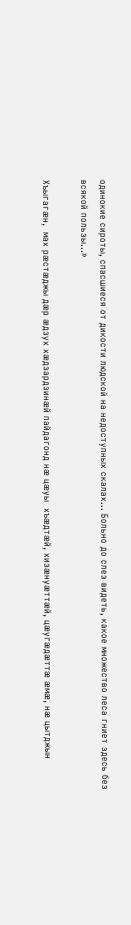одинокие сироты, спасшиеся от дикости людской на недоступных скалах… Больно до слез видеть, какое множество леса гниет здесь без всякой пользы…»

Хъыгагӕн,  мах рӕстӕджы дӕр ӕдзух хӕдзардзинӕй пайдагонд нӕ цӕуы  хъӕдтӕй, хизӕнуӕттӕй, цӕугӕдӕттӕ ӕмӕ, нӕ цытджын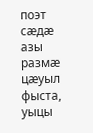поэт сӕдӕ азы размӕ цӕуыл фыста, уыцы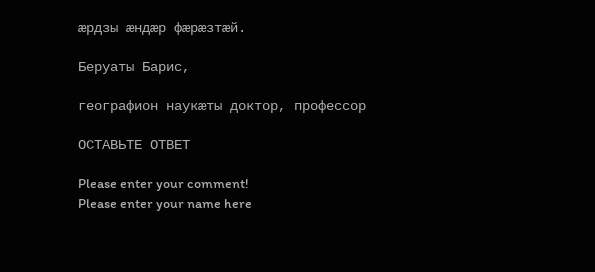ӕрдзы ӕндӕр фӕрӕзтӕй.

Беруаты Барис,

географион наукӕты доктор, профессор

ОСТАВЬТЕ ОТВЕТ

Please enter your comment!
Please enter your name here